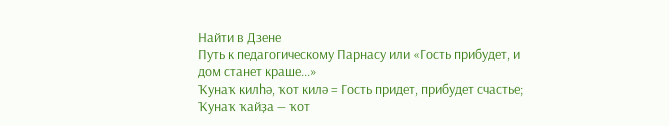Найти в Дзене
Путь к педагогическому Парнасу или «Гость прибудет, и дом станет краше...»
Ҡунаҡ килһә, ҡот килә = Гость придет, прибудет счастье; Ҡунаҡ ҡайҙа — ҡот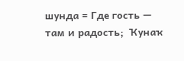шунда = Где гость — там и радость;  Ҡунаҡ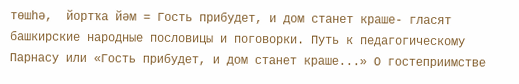төшһә,  йортҡа йәм = Гость прибудет, и дом станет краше- гласят башкирские народные пословицы и поговорки. Путь к педагогическому Парнасу или «Гость прибудет, и дом станет краше...» О гостеприимстве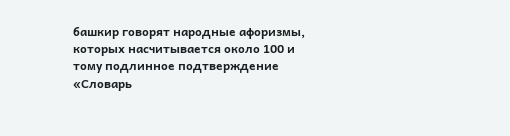башкир говорят народные афоризмы, которых насчитывается около 100 и тому подлинное подтверждение «Словарь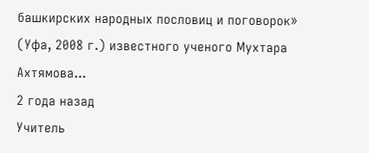башкирских народных пословиц и поговорок» (Уфа, 2008 г.) известного ученого Мухтара Ахтямова...
2 года назад
Учитель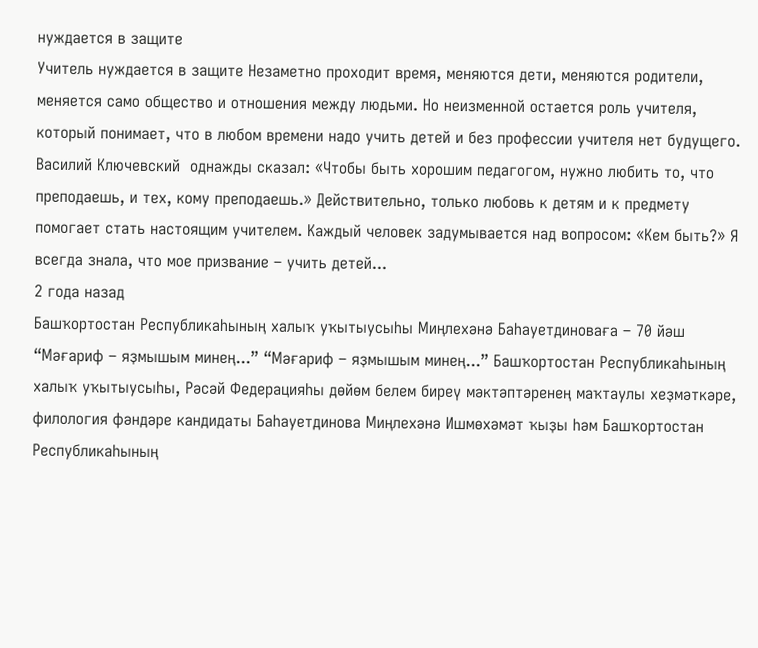нуждается в защите
Учитель нуждается в защите Незаметно проходит время, меняются дети, меняются родители, меняется само общество и отношения между людьми. Но неизменной остается роль учителя, который понимает, что в любом времени надо учить детей и без профессии учителя нет будущего. Василий Ключевский  однажды сказал: «Чтобы быть хорошим педагогом, нужно любить то, что преподаешь, и тех, кому преподаешь.» Действительно, только любовь к детям и к предмету помогает стать настоящим учителем. Каждый человек задумывается над вопросом: «Кем быть?» Я всегда знала, что мое призвание – учить детей...
2 года назад
Башҡортостан Республикаһының халыҡ уҡытыусыһы Миңлехәнә Баһауетдиноваға – 70 йәш
“Мәғариф – яҙмышым минең...” “Мәғариф – яҙмышым минең...” Башҡортостан Республикаһының халыҡ уҡытыусыһы, Рәсәй Федерацияһы дөйөм белем биреү мәктәптәренең маҡтаулы хеҙмәткәре, филология фәндәре кандидаты Баһауетдинова Миңлехәнә Ишмөхәмәт ҡыҙы һәм Башҡортостан Республикаһының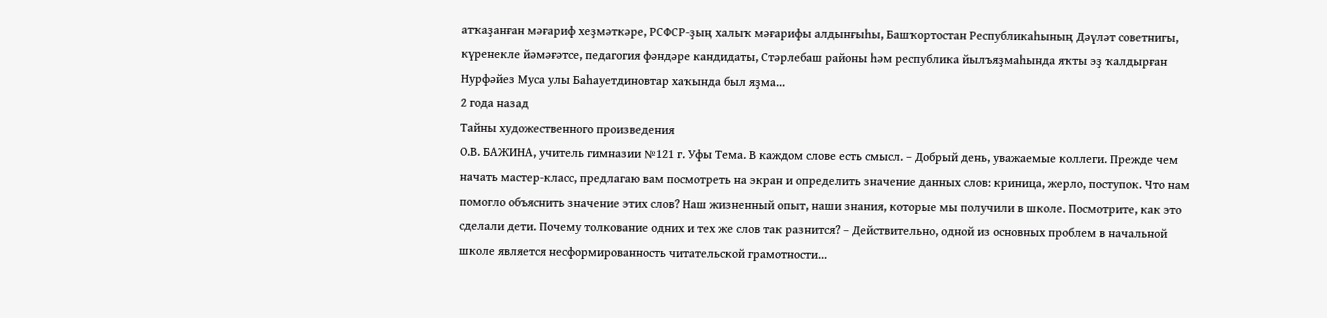атҡаҙанған мәғариф хеҙмәткәре, РСФСР-ҙың халыҡ мәғарифы алдынғыһы, Башҡортостан Республикаһының Дәүләт советнигы, күренекле йәмәғәтсе, педагогия фәндәре кандидаты, Стәрлебаш районы һәм республика йылъяҙмаһында яҡты эҙ ҡалдырған Нурфәйез Муса улы Баһауетдиновтар хаҡында был яҙма...
2 года назад
Тайны художественного произведения
О.В. БАЖИНА, учитель гимназии №121 г. Уфы Тема. В каждом слове есть смысл. – Добрый день, уважаемые коллеги. Прежде чем начать мастер-класс, предлагаю вам посмотреть на экран и определить значение данных слов: криница, жерло, поступок. Что нам помогло объяснить значение этих слов? Наш жизненный опыт, наши знания, которые мы получили в школе. Посмотрите, как это сделали дети. Почему толкование одних и тех же слов так разнится? – Действительно, одной из основных проблем в начальной школе является несформированность читательской грамотности...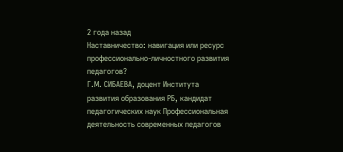2 года назад
Наставничество: навигация или ресурс профессионально-личностного развития педагогов?
Г.М. СИБАЕВА, доцент Института развития образования РБ, кандидат педагогических наук Профессиональная деятельность современных педагогов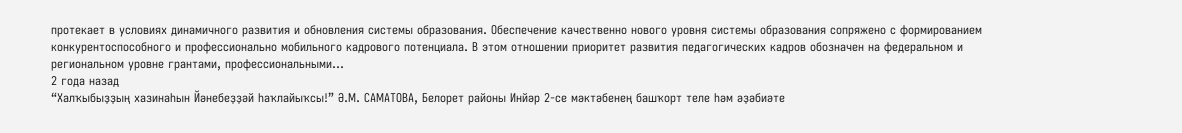протекает в условиях динамичного развития и обновления системы образования. Обеспечение качественно нового уровня системы образования сопряжено с формированием конкурентоспособного и профессионально мобильного кадрового потенциала. В этом отношении приоритет развития педагогических кадров обозначен на федеральном и региональном уровне грантами, профессиональными...
2 года назад
“Халҡыбыҙҙың хазинаһын Йәнебеҙҙәй һаҡлайыҡсы!” Ә.М. САМАТОВА, Белорет районы Инйәр 2-се мәктәбенең башҡорт теле һәм әҙәбиәте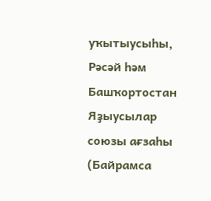уҡытыусыһы, Рәсәй һәм Башҡортостан Яҙыусылар союзы ағзаһы (Байрамса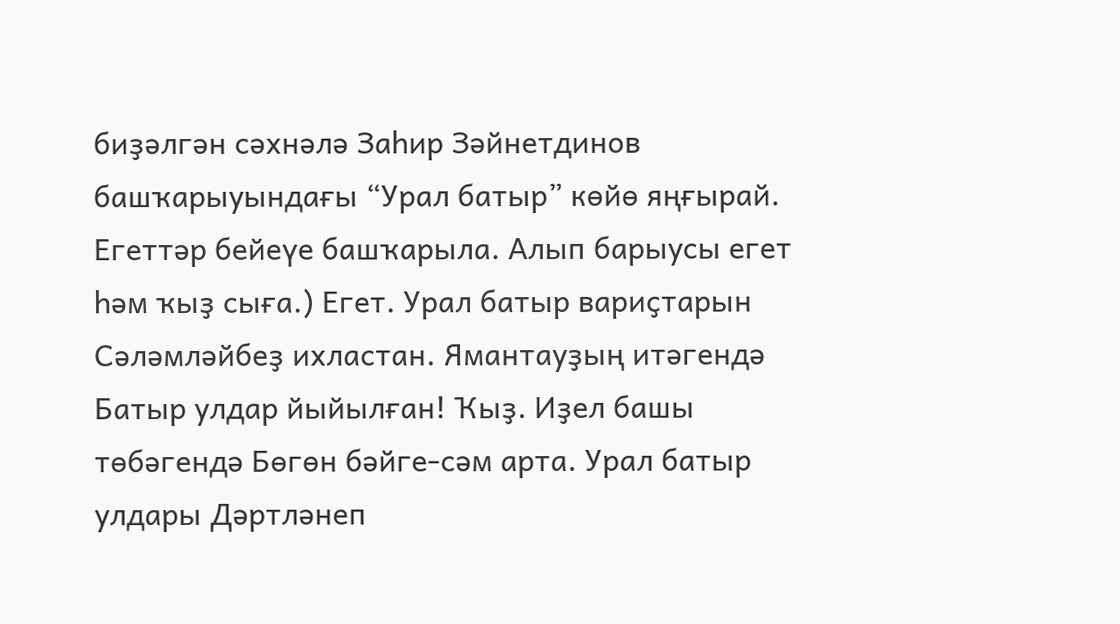биҙәлгән сәхнәлә Заһир Зәйнетдинов башҡарыуындағы “Урал батыр” көйө яңғырай. Егеттәр бейеүе башҡарыла. Алып барыусы егет һәм ҡыҙ сыға.) Егет. Урал батыр вариҫтарын Сәләмләйбеҙ ихластан. Ямантауҙың итәгендә Батыр улдар йыйылған! Ҡыҙ. Иҙел башы төбәгендә Бөгөн бәйге-сәм арта. Урал батыр улдары Дәртләнеп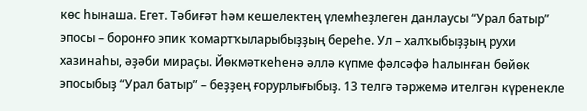көс һынаша. Егет. Тәбиғәт һәм кешелектең үлемһеҙлеген данлаусы “Урал батыр” эпосы – боронғо эпик ҡомартҡыларыбыҙҙың береһе. Ул – халҡыбыҙҙың рухи хазинаһы, әҙәби мираҫы. Йөкмәткеһенә әллә күпме фәлсәфә һалынған бөйөк эпосыбыҙ “Урал батыр” – беҙҙең ғорурлығыбыҙ. 13 телгә тәржемә ителгән күренекле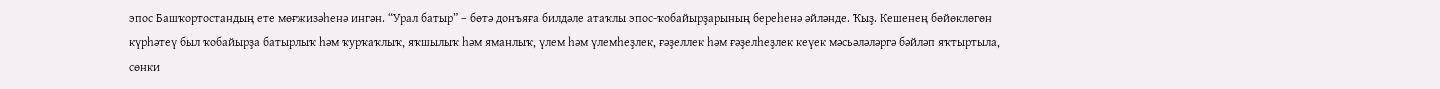эпос Башҡортостандың ете мөғжизәһенә ингән. “Урал батыр” – бөтә донъяға билдәле атаҡлы эпос-ҡобайырҙарының береһенә әйләнде. Ҡыҙ. Кешенең бөйөклөгөн күрһәтеү был ҡобайырҙа батырлыҡ һәм ҡурҡаҡлыҡ, яҡшылыҡ һәм яманлыҡ, үлем һәм үлемһеҙлек, ғәҙеллек һәм ғәҙелһеҙлек кеүек мәсьәләләргә бәйләп яҡтыртыла, сөнки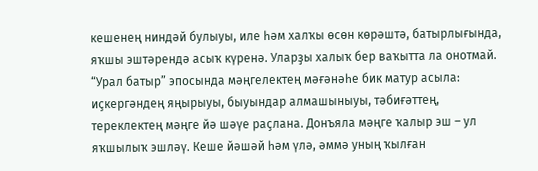кешенең ниндәй булыуы, иле һәм халҡы өсөн көрәштә, батырлығында, яҡшы эштәрендә асыҡ күренә. Уларҙы халыҡ бер ваҡытта ла онотмай. “Урал батыр” эпосында мәңгелектең мәғәнәһе бик матур асыла: иҫкергәндең яңырыуы, быуындар алмашыныуы, тәбиғәттең, тереклектең мәңге йә шәүе раҫлана. Донъяла мәңге ҡалыр эш – ул яҡшылыҡ эшләү. Кеше йәшәй һәм үлә, әммә уның ҡылған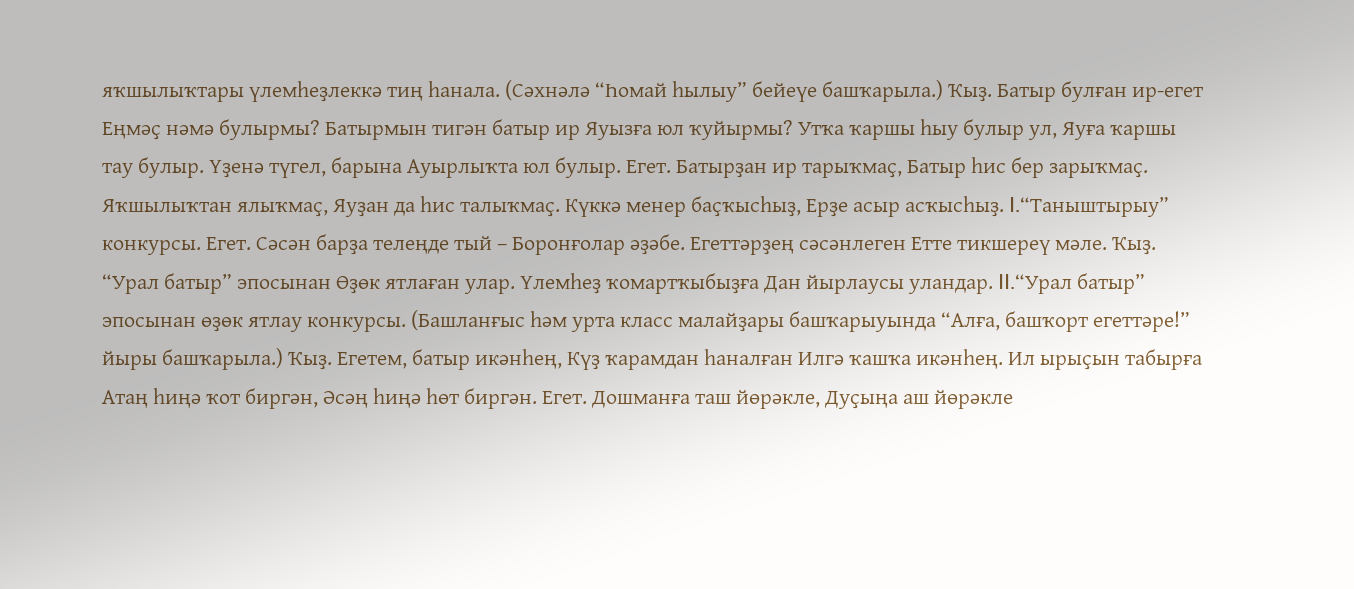яҡшылыҡтары үлемһеҙлеккә тиң һанала. (Сәхнәлә “Һомай һылыу” бейеүе башҡарыла.) Ҡыҙ. Батыр булған ир-егет Еңмәҫ нәмә булырмы? Батырмын тигән батыр ир Яуызға юл ҡуйырмы? Утҡа ҡаршы һыу булыр ул, Яуға ҡаршы тау булыр. Үҙенә түгел, барына Ауырлыҡта юл булыр. Егет. Батырҙан ир тарыҡмаҫ, Батыр һис бер зарыҡмаҫ. Яҡшылыҡтан ялыҡмаҫ, Яуҙан да һис талыҡмаҫ. Күккә менер баҫҡысһыҙ, Ерҙе асыр асҡысһыҙ. I.“Таныштырыу” конкурсы. Егет. Сәсән барҙа телеңде тый – Боронғолар әҙәбе. Егеттәрҙең сәсәнлеген Етте тикшереү мәле. Ҡыҙ. “Урал батыр” эпосынан Өҙөк ятлаған улар. Үлемһеҙ ҡомартҡыбыҙға Дан йырлаусы уландар. II.“Урал батыр” эпосынан өҙөк ятлау конкурсы. (Башланғыс һәм урта класс малайҙары башҡарыуында “Алға, башҡорт егеттәре!” йыры башҡарыла.) Ҡыҙ. Егетем, батыр икәнһең, Күҙ ҡарамдан һаналған Илгә ҡашҡа икәнһең. Ил ырыҫын табырға Атаң һиңә ҡот биргән, Әсәң һиңә һөт биргән. Егет. Дошманға таш йөрәкле, Дуҫыңа аш йөрәкле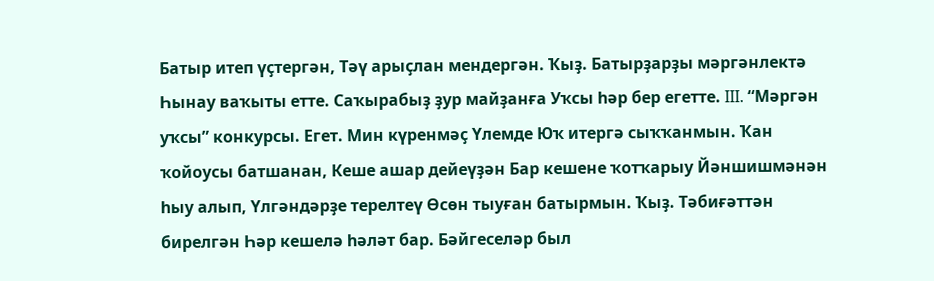Батыр итеп үҫтергән, Тәү арыҫлан мендергән. Ҡыҙ. Батырҙарҙы мәргәнлектә Һынау ваҡыты етте. Саҡырабыҙ ҙур майҙанға Уҡсы һәр бер егетте. III. “Мәргән уҡсы” конкурсы. Егет. Мин күренмәҫ Үлемде Юҡ итергә сыҡҡанмын. Ҡан ҡойоусы батшанан, Кеше ашар дейеүҙән Бар кешене ҡотҡарыу Йәншишмәнән һыу алып, Үлгәндәрҙе терелтеү Өсөн тыуған батырмын. Ҡыҙ. Тәбиғәттән бирелгән Һәр кешелә һәләт бар. Бәйгеселәр был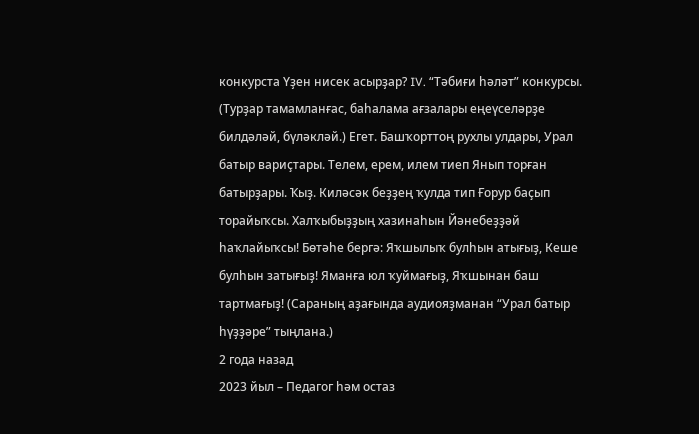конкурста Үҙен нисек асырҙар? IV. “Тәбиғи һәләт” конкурсы. (Турҙар тамамланғас, баһалама ағзалары еңеүселәрҙе билдәләй, бүләкләй.) Егет. Башҡорттоң рухлы улдары, Урал батыр вариҫтары. Телем, ерем, илем тиеп Янып торған батырҙары. Ҡыҙ. Киләсәк беҙҙең ҡулда тип Ғорур баҫып торайыҡсы. Халҡыбыҙҙың хазинаһын Йәнебеҙҙәй һаҡлайыҡсы! Бөтәһе бергә: Яҡшылыҡ булһын атығыҙ, Кеше булһын затығыҙ! Яманға юл ҡуймағыҙ, Яҡшынан баш тартмағыҙ! (Сараның аҙағында аудиояҙманан “Урал батыр һүҙҙәре” тыңлана.)
2 года назад
2023 йыл – Педагог һәм остаз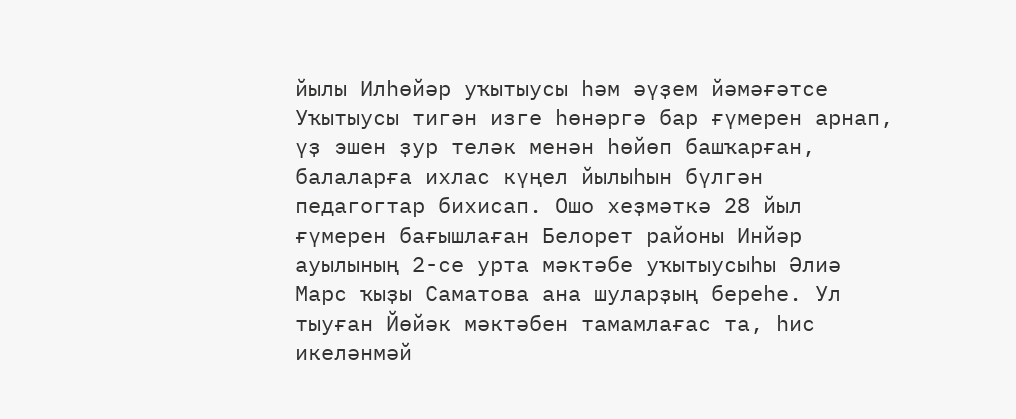йылы Илһөйәр уҡытыусы һәм әүҙем йәмәғәтсе
Уҡытыусы тигән изге һөнәргә бар ғүмерен арнап, үҙ эшен ҙур теләк менән һөйөп башҡарған, балаларға ихлас күңел йылыһын бүлгән педагогтар бихисап. Ошо хеҙмәткә 28 йыл ғүмерен бағышлаған Белорет районы Инйәр ауылының 2-се урта мәктәбе уҡытыусыһы Әлиә Марс ҡыҙы Саматова ана шуларҙың береһе. Ул тыуған Йөйәк мәктәбен тамамлағас та, һис икеләнмәй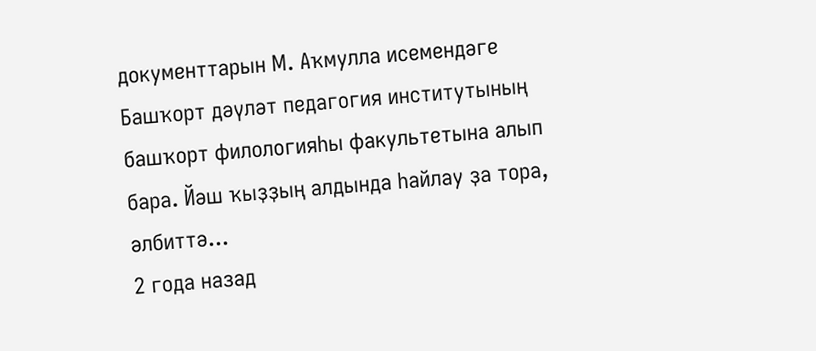документтарын М. Аҡмулла исемендәге Башҡорт дәүләт педагогия институтының башҡорт филологияһы факультетына алып бара. Йәш ҡыҙҙың алдында һайлау ҙа тора, әлбиттә...
2 года назад